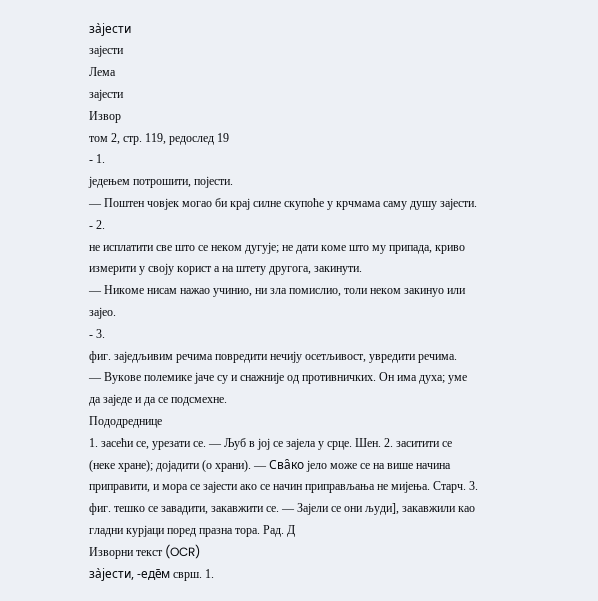за̀јести
зајести
Лема
зајести
Извор
том 2, стр. 119, редослед 19
- 1.
једењем потрошити, појести.
— Поштен човјек могао би крај силне скупоће у крчмама саму душу зајести.
- 2.
не исплатити све што се неком дугује; не дати коме што му припада, криво измерити у своју корист а на штету другога, закинути.
— Никоме нисам нажао учинио, ни зла помислио, толи неком закинуо или зајео.
- 3.
фиг. заједљивим речима повредити нечију осетљивост, увредити речима.
— Вукове полемике јаче су и снажније од противничких. Он има духа; уме да заједе и да се подсмехне.
Пододреднице
1. засећи се, урезати се. — Љуб в јој се зајела у срце. Шен. 2. заситити се (неке хране); дојадити (о храни). — Сва̑ко јело може се на више начина приправити, и мора се зајести ако се начин приправљања не мијења. Старч. 3. фиг. тешко се завадити, закавжити се. — Зајели се они људи], закавжили као гладни курјаци поред празна тора. Рад. Д
Изворни текст (OCR)
за̀јести, -еде̄м сврш. 1.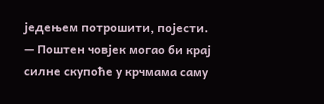једењем потрошити, појести. — Поштен човјек могао би крај силне скупоће у крчмама саму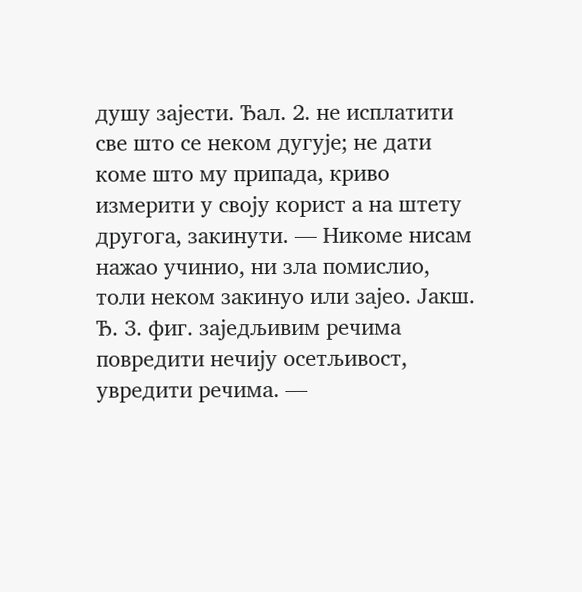душу зајести. Ђал. 2. не исплатити све што се неком дугује; не дати коме што му припада, криво измерити у своју корист а на штету другога, закинути. — Никоме нисам нажао учинио, ни зла помислио, толи неком закинуо или зајео. Јакш. Ђ. 3. фиг. заједљивим речима повредити нечију осетљивост, увредити речима. —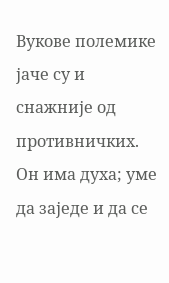Вукове полемике јаче су и снажније од противничких. Он има духа; уме да заједе и да се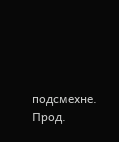подсмехне. Прод.